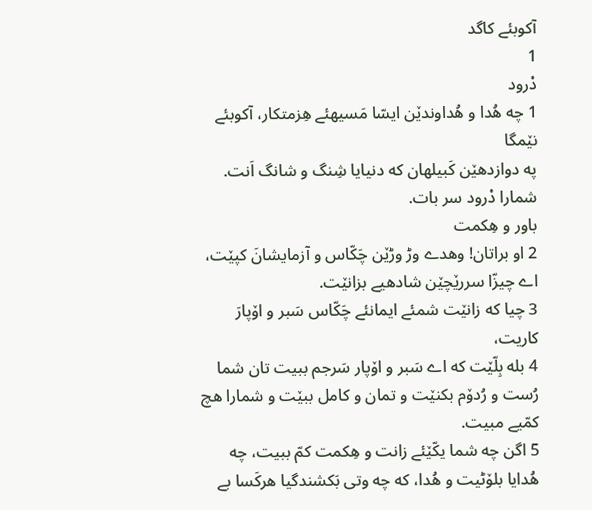آکوبئے کاگد
1
دْرود
1 چه هُدا و هُداوندێن ایسّا مَسیهئے هِزمتکار، آکوبئے نێمگا
په دوازدهێن کَبیلهان که دنیایا شِنگ و شانگ اَنت.
شمارا دْرود سر بات.
باور و هِکمت
2 او براتان! وهدے وڑ وڑێن چَکّاس و آزمایشانَ کپێت، اے چیزّا سررێچێن شادهیے بزانێت.
3 چیا که زانێت شمئے ایمانئے چَکّاس سَبر و اۆپارَ کاریت،
4 بله بِلّێت که اے سَبر و اۆپار سَرجم ببیت تان شما رُست و رُدۆم بکنێت و تمان و کامل ببێت و شمارا هچ کمّیے مبیت.
5 اگن چه شما یکّێئے زانت و هِکمت کمّ ببیت، چه هُدایا بلۆٹیت و هُدا، که چه وتی بَکشندگیا هرکَسا بے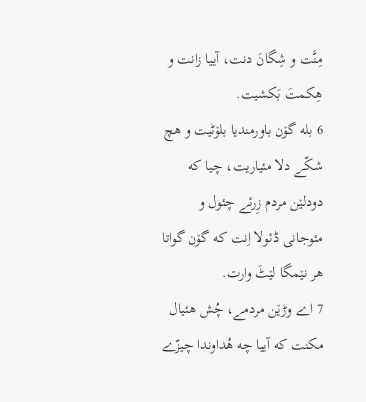مِنَّت و شِگانَ دنت، آییا زانت و هِکمتَ بَکشیت.
6 بله گۆن باورمندیا بلۆٹیت و هچ شکّے دلا مئیاریت، چیا که دودلێن مردم زِرئے چئول و مئوجانی ڈئولا اِنت که گۆن گواتا هر نێمگا لێٹَ وارت.
7 اے وڑێن مردمے، چُش هئیال مکنت که آییا چه هُداوندا چیزّے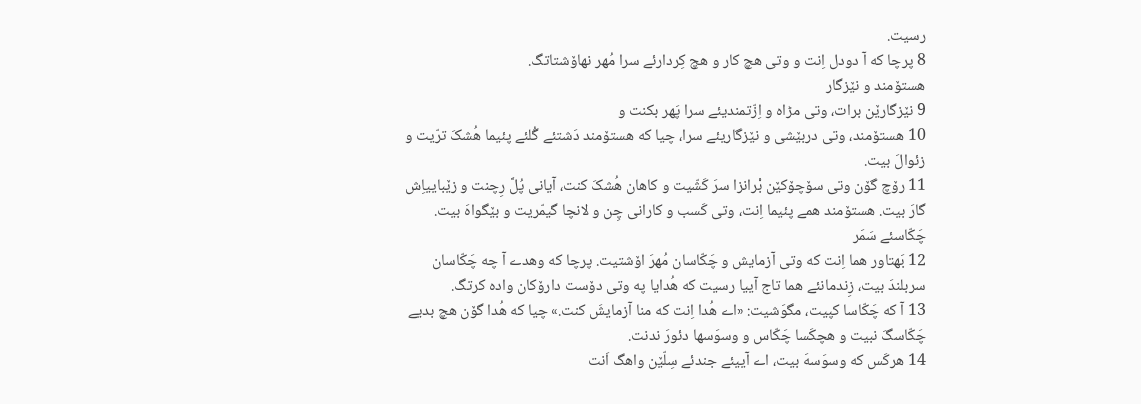رسیت.
8 پرچا که آ دودل اِنت و وتی هچ کار و هچ کِردارئے سرا مُهر نهاۆشتاتگ.
هستۆمند و نێزگار
9 نێزگارێن برات، وتی مڑاه و اِزّتمندیئے سرا پَهر بکنت و
10 هستۆمند، وتی دربێشی و نێزگاریئے سرا، چیا که هستۆمند دَشتئے گُلئے پئیما هُشکَ ترّیت و زئوالَ بیت.
11 رۆچ گۆن وتی سۆچۆکێن بْرانزا سرَ کَشّیت و کاهان هُشکَ کنت، آیانی پُلَّ رِچنت و زێباییاِش گارَ بیت. هستۆمند همے پئیما اِنت، وتی کَسب و کارانی چِن و لانچا گیمّریت و بێگواهَ بیت.
چَکّاسئے سَمَر
12 بَهتاور هما اِنت که وتی آزمایش و چَکّاسان مُهرَ اۆشتیت. پرچا که وهدے آ چه چَکّاسان سربلندَ بیت، زِندمانئے هما تاج آییا رسیت که هُدایا په وتی دۆست دارۆکان واده کرتگ.
13 آ که چَکّاسا کپیت، مگوَشیت: «اے هُدا اِنت که منا آزمایشَ کنت.» چیا که هُدا گۆن هچ بدیے چَکّاسگَ نبیت و هچکَسا چَکّاس و وسوَسها دئورَ ندنت.
14 هرکَس که وسوَسهَ بیت، اے آییئے جندئے سِلّێن واهگ اَنت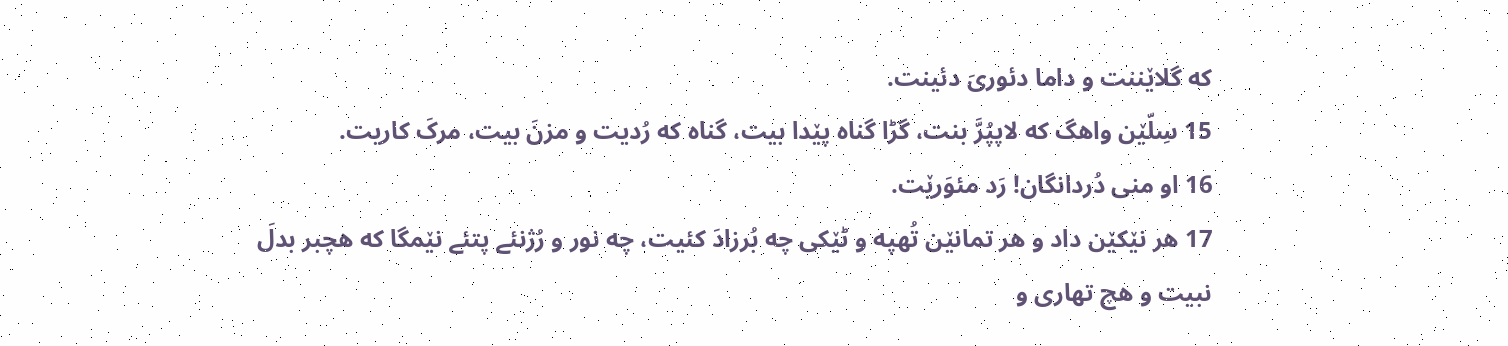که گلاێننت و داما دئوریَ دئینت.
15 سِلّێن واهگ که لاپپُرَّ بنت، گڑا گناه پێدا بیت، گناه که رُدیت و مزنَ بیت، مرکَ کاریت.
16 او منی دُردانگان! رَد مئوَرێت.
17 هر نێکێن داد و هر تمانێن تُهپه و ٹێکی چه بُرزادَ کئیت، چه نور و رُژنئے پتئے نێمگا که هچبر بدلَ نبیت و هچ تهاری و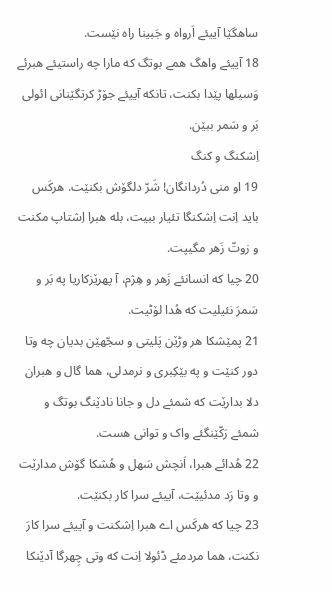ساهگێا آییئے اَرواه و جَبینا راه نێست.
18 آییئے واهگ همے بوتگ که مارا چه راستیئے هبرئے وَسیلها پێدا بکنت، تانکه آییئے جۆڑ کرتگێنانی ائولی بَر و سَمر ببێن.
اِشکنگ و کنگ
19 او منی دُردانگان! شَرّ دلگۆش بکنێت. هرکَس باید اِنت اِشکنگا تئیار ببیت، بله هبرا اِشتاپ مکنت و زوتّ زَهر مگیپت.
20 چیا که انسانئے زَهر و هِژم، آ پهرێزکاریا په بَر و سَمرَ نئیلیت که هُدا لۆٹیت.
21 پمێشکا هر وڑێن پَلیتی و سجّهێن بدیان چه وتا دور کنێت و په بێکِبری و نرمدلی، هما گال و هبران دلا بدارێت که شمئے دل و جانا نادێنگ بوتگ و شمئے رَکّێنگئے واک و توانی هست.
22 هُدائے هبرا، اَنچش سَهل و هُشکا گۆش مدارێت و وتا رَد مدئیێت، آییئے سرا کار بکنێت.
23 چیا که هرکَس اے هبرا اِشکنت و آییئے سرا کارَ نکنت، هما مردمئے ڈئولا اِنت که وتی چِهرگا آدێنکا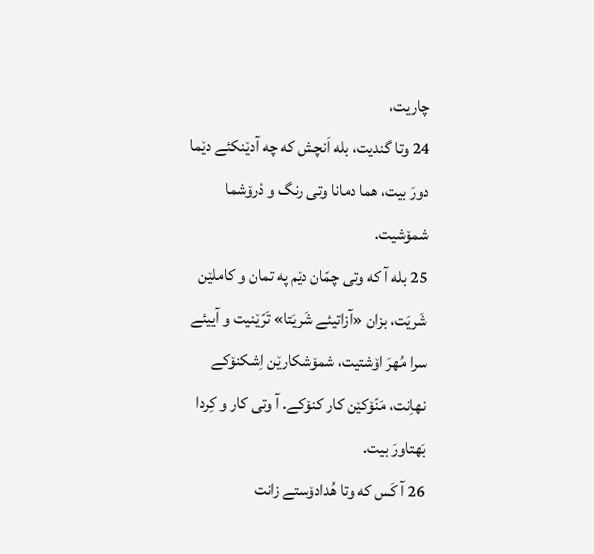چاریت،
24 وتا گندیت، بله اَنچش که چه آدێنکئے دێما دورَ بیت، هما دمانا وتی رنگ و دْرۆشما شمۆشیت.
25 بله آ که وتی چمّان دێم په تمان و کاملێن شَریَت، بزان «آزاتیئے شَریَتا» تَرّێنیت و آییئے سرا مُهرَ اۆشتیت، شمۆشکارێن اِشکنۆکے نهاِنت، مَنّۆکێن کار کنۆکے. آ وتی کار و کِردا بَهتاورَ بیت.
26 آ کَس که وتا هُدادۆستے زانت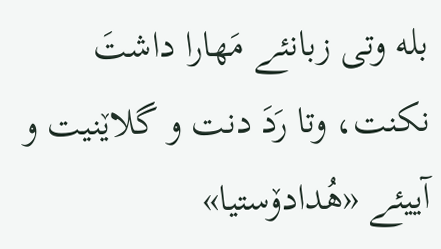بله وتی زبانئے مَهارا داشتَ نکنت، وتا رَدَ دنت و گلاێنیت و آییئے «هُدادۆستیا»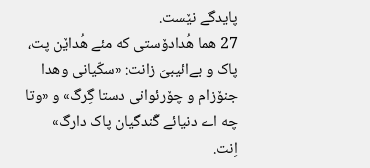پایدگے نێست.
27 هما هُدادۆستی که مئے هُداێن پت، پاک و بےائیبیَ زانت: «سکّیانی وهدا جنۆزام و چۆرئوانی دستا گِرگ» و «وتا چه اے دنیائے گَندگیان پاک دارگ» اِنت.